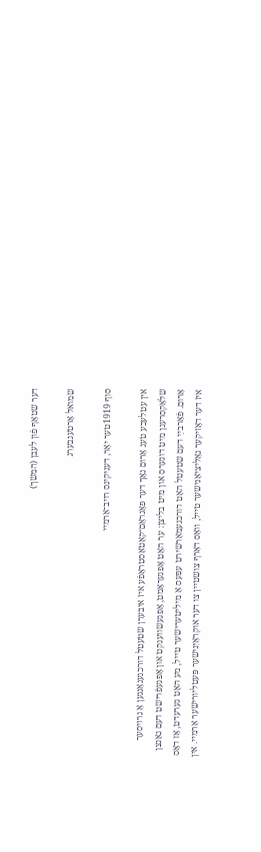דער שטאָף פֿון לעבן (המשך)

שמואל אָרטענבערג

סוף 1919טער יאָר, דעניקינס רױב־אַרמײ

אין עטלעכע טעג אַרום נאָך דער פּאָגראָם־קאַטאַסטראָפֿע איז איבערן שטעטל דורכגעגאַנגען אַ גרױסער שלאַקסרעגן מיט דונערס און מיט בליצן: ער האָט אָפּגעראַמט, אָפּגעשװענקט און אָפּגעפֿרישט דעם גאַנצן אַרום. פֿאַרבײַ דעם שטעטל האָט דורכגעמאַרשירט עפּעס אַ מיליטערישער טײל, מע האָט גערעדט, אַז דאָס איז דער דאָזיקער גאַליציאַנישער טייל, װאָס דאַרף צושטײן צו דער אוקראַיִנישער פּעטליורישער אַרמײ. אין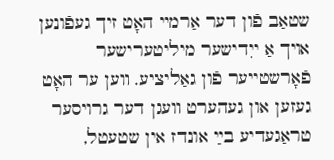שטאַב פֿון דער אַרמײ האָט זיך געפֿונען אױך אַ ייִדישער מיליטערישער פֿאָרשטייער פֿון גאַליציע. װען ער האָט געזען און געהערט װעגן דער גרױסער טראַגעדיע בײַ אונדז אין שטעטל,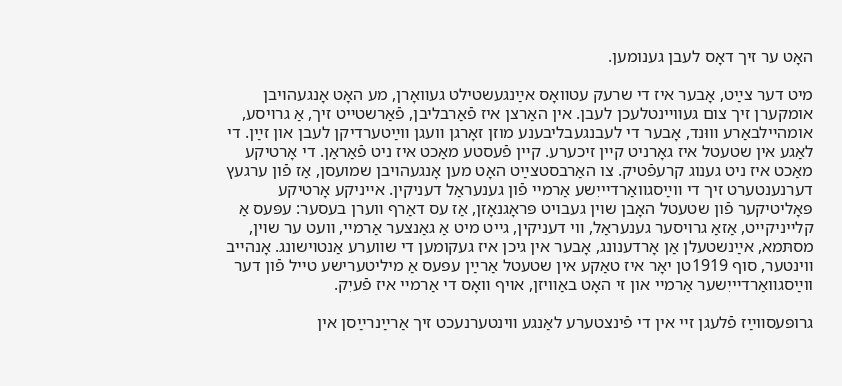האָט ער זיך דאָס לעבן גענומען.

מיט דער צײַט, אָבער איז די שרעק עטװאָס אײַנגעשטילט געװאָרן, מע האָט אָנגעהױבן אומקערן זיך צום געװײנטלעכן לעבן. אין האַרצן איז פֿאַרבליבן, פֿאַרשטײט זיך, אַ גרױסע, אומהײלבאַרע װוּנד, אָבער די לעבנגעבליבענע מוזן זאָרגן װעגן װײַטערדיקן לעבן און זײַן. די לאַגע אין שטעטל איז גאָרניט קײן זיכערע. קײן פֿעסטע מאַכט איז ניט פֿאַראַן. די אָרטיקע מאַכט איז ניט גענוג קרעפֿטיק. צו האַרבסטצײַט האָט מען אָנגעהױבן שמועסן, אַז פֿון ערגעץ דערנענטערט זיך די װײַסגװאַרדײיִשע אַרמײ פֿון גענעראַל דעניקין. אײניקע אָרטיקע פּאָליטיקער פֿון שטעטל האָבן שױן געבױט פּראָגנאָזן, אַז עס דאַרף װערן בעסער: עפּעס אַ קלײניקײט, אַזאַ גרױסער גענעראַל, װי דעניקין, גײט מיט אַ גאַנצער אַרמײ, װעט ער שױן, מסתּמא, אײַנשטעלן אַן אָרדענונג, אָבער אין גיכן איז געקומען די שװערע אַנטױשונג. אָנהײב װינטער, סוף 1919טן יאָר איז טאַקע אין שטעטל אַרײַן עפּעס אַ מיליטערישע טײל פֿון דער ווײַסגװאַרדײיִשער אַרמײ און זי האָט באַװיזן, אױף װאָס די אַרמײ איז פֿעיִק.

גרופּעסװײַז פֿלעגן זײ אין די פֿינצטערע לאַנגע װינטערנעכט זיך אַרײַנרײַסן אין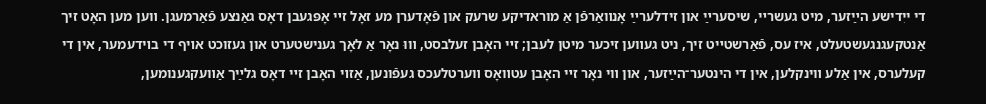די ייִדישע הײַזער, מיט געשרײ, שיסערײַ און זידלערײַ אָנװאַרפֿן אַ מוראדיקע שרעק און פֿאָדערן מע זאָל זײ אָפּגעבן דאָס גאַנצע פֿאַרמעגן. װען מען האָט זיך אַנטקעגנגעשטעלט, איז עס, פֿאַרשטײט זיך, ניט געװען זיכער מיטן לעבן; זײ האָבן זעלבסט, װוּ נאָר אַ לאָך גענישטערט און געזוכט אױף די בױדעמער, אין די קעלערס, אין אַלע װינקלען, אין די הינטער־הײַזער, און װי נאָר זײ האָבן עטװאָס װערטלעכס געפֿונען, אַזױ האָבן זײ דאָס גלײַך אַװעקגענומען,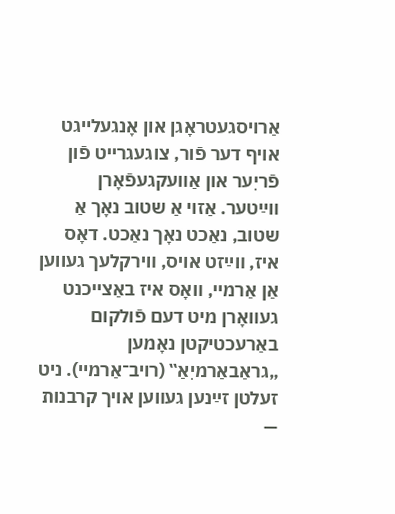אַרױסגעטראָגן און אָנגעלײגט אױף דער פֿור, צוגעגרייט פֿון פֿריִער און אַװעקגעפֿאָרן װײַטער. אַזױ אַ שטוב נאָך אַ שטוב, נאַכט נאָך נאַכט. דאָס איז, װײַזט אױס, װירקלעך געווען אַן אַרמײ, װאָס איז באַצײכנט געװאָרן מיט דעם פֿולקום באַרעכטיקטן נאָמען „גראַבאַרמיִאַ‟ (רױב־אַרמײ). ניט זעלטן זײַנען געװען אױך קרבנות —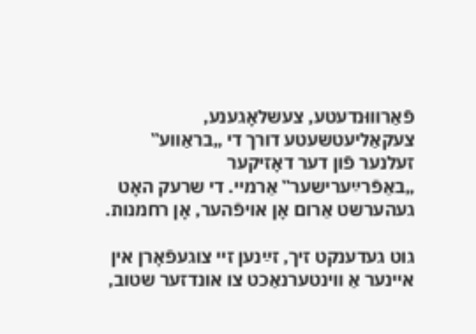פֿאַרװוּנדעטע, צעשלאָגענע, צעקאַליעטשעטע דורך די „בראַװע‟ זעלנער פֿון דער דאָזיקער „באַפֿרײַערישער‟ אַרמײ. די שרעק האָט געהערשט אַרום אָן אױפֿהער, אָן רחמנות.

גוט געדענקט זיך, זײַנען זײ צוגעפֿאָרן אין אײנער אַ װינטערנאַכט צו אונדזער שטוב,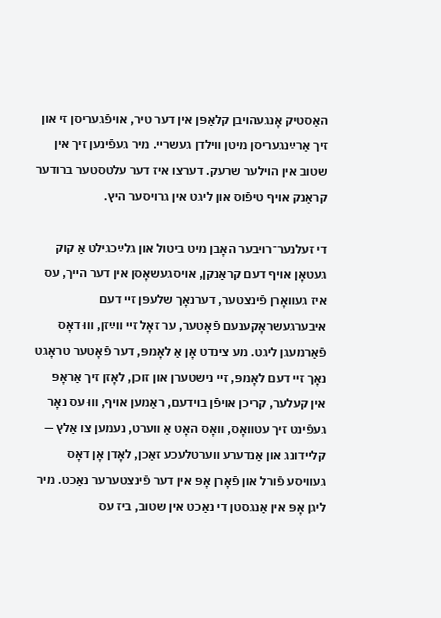האַסטיק אָנגעהױבן קלאַפּן אין דער טיר, אױפֿגעריסן זי און זיך אַרײַנגעריסן מיטן װילדן געשרײ. מיר געפֿינען זיך אין שטוב אין הױלער שרעק. דערצו איז דער עלטסטער ברודער קראַנק אױף טיפֿוס און ליגט אין גרױסער היץ.

די זעלנער־רױבער האָבן מיט ביטול און גלײַכגילט אַ קוק געטאָן אױף דעם קראַנקן, אױסגעשאָסן אין דער הײך, עס איז געװאָרן פֿינצטער, דערנאָך שלעפּן זײ דעם איבערגעשראָקענעם פֿאָטער, ער זאָל זײ װײַזן, װוּ דאָס פֿאַרמעגן ליגט. מע צינדט אָן אַ לאָמפּ, דער פֿאָטער טראָגט נאָך זײ דעם לאָמפּ, זײ נישטערן און זוכן, לאָזן זיך אַראָפּ אין קעלער, קריכן אױפֿן בױדעם, ראַמען אױף, װוּ עס נאָר געפֿינט זיך עטװאָס, װאָס האָט אַ װערט, נעמען צו אַלץ — קלײדונג און אַנדערע װערטלעכע זאַכן, לאָדן אָן דאָס געװיסע פֿורל און פֿאָרן אָפּ אין דער פֿינצטערער נאַכט. מיר ליגן אָפּ אין אַנגסטן די נאַכט אין שטוב, ביז עס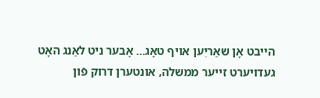הײבט אָן שאַריִען אױף טאָג… אָבער ניט לאַנג האָט געדױערט זײער ממשלה, אונטערן דרוק פֿון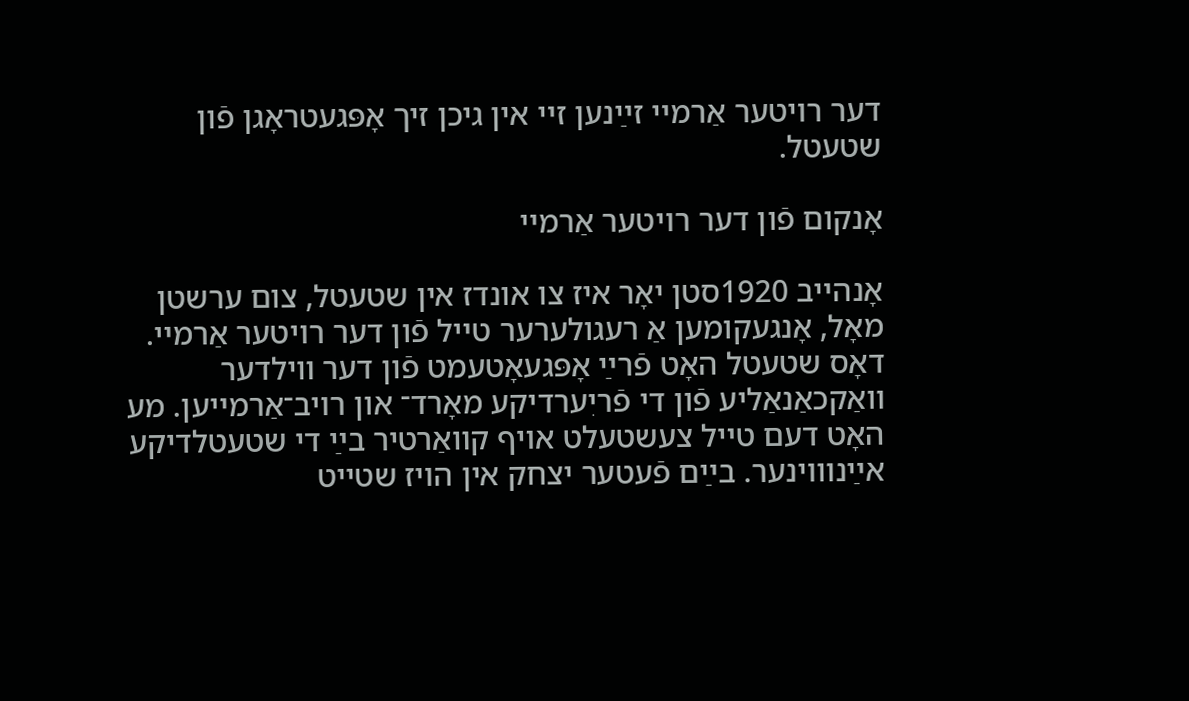דער רױטער אַרמײ זײַנען זײ אין גיכן זיך אָפּגעטראָגן פֿון שטעטל.

אָנקום פֿון דער רױטער אַרמײ

אָנהײב 1920סטן יאָר איז צו אונדז אין שטעטל, צום ערשטן מאָל, אָנגעקומען אַ רעגולערער טײל פֿון דער רױטער אַרמײ. דאָס שטעטל האָט פֿרײַ אָפּגעאָטעמט פֿון דער װילדער װאַקכאַנאַליע פֿון די פֿריִערדיקע מאָרד־ און רױב־אַרמײען. מע האָט דעם טײל צעשטעלט אױף קװאַרטיר בײַ די שטעטלדיקע אײַנװױנער. בײַם פֿעטער יצחק אין הױז שטייט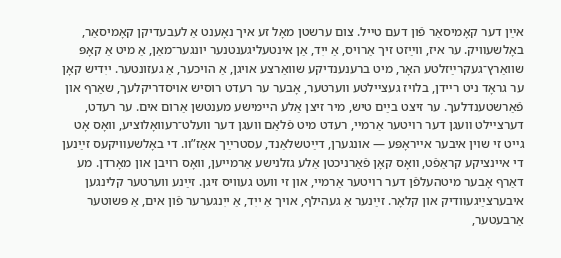אײַן דער קאָמיסאַר פֿון דעם טײל. צום ערשטן מאָל זע איך נאָענט אַ לעבעדיקן קאָמיסאַר, באָלשעװיק. ער איז, װײַזט זיך אַרױס, אַ ייִד, אַן אינטעליגענטנער יונגער־מאַן, אַ מיט אַ קאָפּ שוואַרץ־געקרײַזלטע האָר, מיט ברענענדיקע שװאַרצע אױגן, אַ הױכער, אַ געזונטער. ייִדיש קאָן ער גראָד ניט רײדן, בלױז געצײלטע װערטער, אָבער ער רעדט רוסיש אױסדריקלעך, שאַרף און פֿאַרשטענדלעך. ער זיצט בײַם טיש, מיר זיצן אַלע הײמישע מענטשן אַרום אים. ער רעדט, דערצײלט װעגן דער רױטער אַרמײ, רעדט מיט פֿלאַם װעגן דער װעלט־רעװאָלוציע, װאָס אָט גײט זי שױן איבער אײראָפּע — אונגערן, דײַטשלאַנד, עסטרײַך אאַז”װ. די באָלשעװיקעס זײַנען די אײנציקע קראַפֿט, װאָס קאָן פֿאַרניכטן אַלע גזלנישע אַרמײען, װאָס רױבן און מאָרדן. מע דאַרף אָבער מיטהעלפֿן דער רױטער אַרמײ, און זי װעט געװיס זיגן. זײַנע װערטער קלינגען איבערצײַגעװדיק און קלאָר. זײַנער אַ געהילף, אױך אַ ייִד, אַ ייִנגערער פֿון אים, אַ פּשוטער אַרבעטער,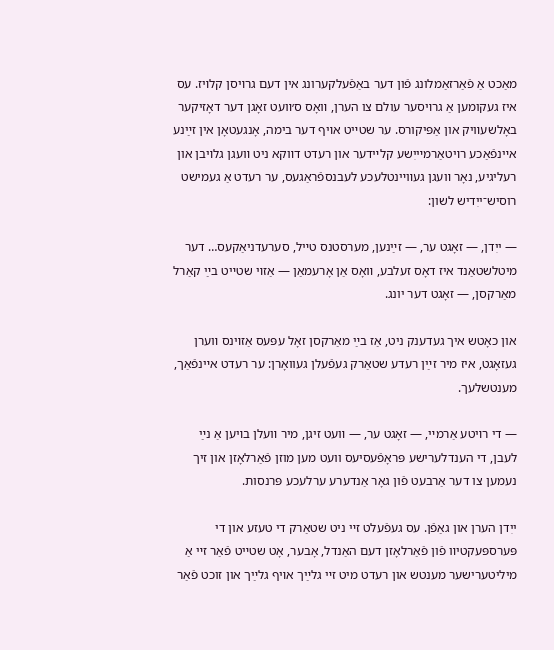מאַכט אַ פֿאַרזאַמלונג פֿון דער באַפֿעלקערונג אין דעם גרױסן קלױז. עס איז געקומען אַ גרױסער עולם צו הערן, װאָס ס׳װעט זאָגן דער דאָזיקער באָלשעװיק און אַפּיקורס. ער שטײט אױף דער בימה, אָנגעטאָן אין זײַנע אײנפֿאַכע רױטאַרמײיִשע קלײדער און רעדט דװקא ניט װעגן גלױבן און רעליגיע, נאָר װעגן געװײנטלעכע לעבנספֿראַגעס, ער רעדט אַ געמישט רוסיש־ייִדיש לשון:

— ייִדן, — זאָגט ער, — זײַנען, מערסטנס טײל, סערעדניאַקעס… דער מיטלשטאַנד איז דאָס זעלבע, װאָס אַן אָרעמאַן — אַזױ שטײט בײַ קאַרל מאַרקסן, — זאָגט דער יונג.

און כאָטש איך געדענק ניט, אַז בײַ מאַרקסן זאָל עפּעס אַזױנס װערן געזאָגט, איז מיר זײַן רעדע שטאַרק געפֿעלן געוואָרן: ער רעדט אײנפֿאַך, מענטשלעך.

— די רױטע אַרמײ, — זאָגט ער, — װעט זיגן, מיר װעלן בױען אַ נײַ לעבן, די הענדלערישע פּראָפֿעסיעס וועט מען מוזן פֿאַרלאָזן און זיך נעמען צו דער אַרבעט פֿון גאָר אַנדערע ערלעכע פּרנסות.

ייִדן הערן און גאַפֿן. עס געפֿעלט זײ ניט שטאַרק די טעזע און די פּערספּעקטיװ פֿון פֿאַרלאָזן דעם האַנדל, אָבער, אָט שטײט פֿאַר זײ אַ מיליטערישער מענטש און רעדט מיט זײ גלײַך אױף גלײַך און זוכט פֿאַר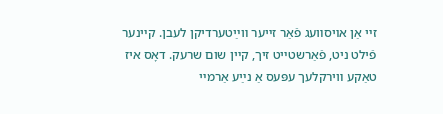זײ אַן אױסװעג פֿאַר זײער װײַטערדיקן לעבן. קײנער פֿילט ניט, פֿאַרשטײט זיך, קײן שום שרעק. דאָס איז טאַקע װירקלעך עפּעס אַ נײַע אַרמײ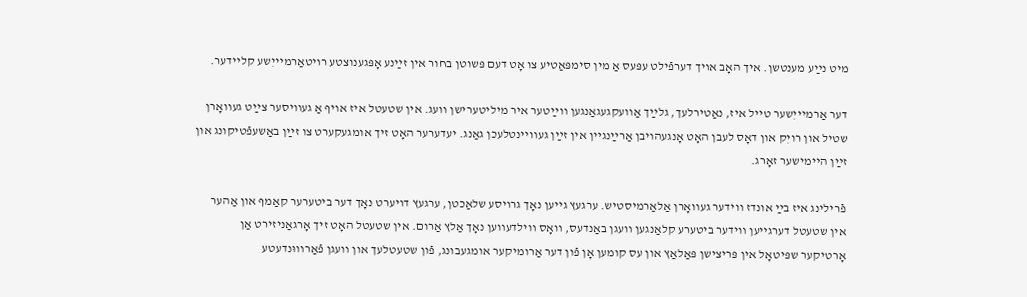מיט נײַע מענטשן. איך האָב אױך דערפֿילט עפּעס אַ מין סימפּאַטיע צו אָט דעם פּשוטן בחור אין זײַנע אָפּגענוצטע רױטאַרמײיִשע קלײדער.

דער אַרמײיִשער טײל איז, נאַטירלעך, גלײַך אַװעקגעגאַנגען װײַטער איר מיליטערישן װעג. אין שטעטל איז אױף אַ געװיסער צײַט געװאָרן שטיל און רויִק און דאָס לעבן האָט אָנגעהױבן אַרײַנגײן אין זײַן געװײנטלעכן גאַנג. יעדערער האָט זיך אומגעקערט צו זײַן באַשעפֿטיקונג און זײַן הײמישער זאָרג.

פֿרילינג איז בײַ אונדז װידער געװאָרן אַלאַרמיסטיש. ערגעץ גײען נאָך גרױסע שלאַכטן, ערגעץ דױערט נאָך דער ביטערער קאַמף און אַהער אין שטעטל דערגײען װידער ביטערע קלאַנגען װעגן באַנדעס, װאָס װילדעװען נאָך אַלץ אַרום. אין שטעטל האָט זיך אָרגאַניזירט אַן אָרטיקער שפּיטאָל אין פּריצישן פּאַלאַץ און עס קומען אָן פֿון דער אַרומיקער אומגעבונג, פֿון שטעטלעך און װעגן פֿאַרװוּנדעטע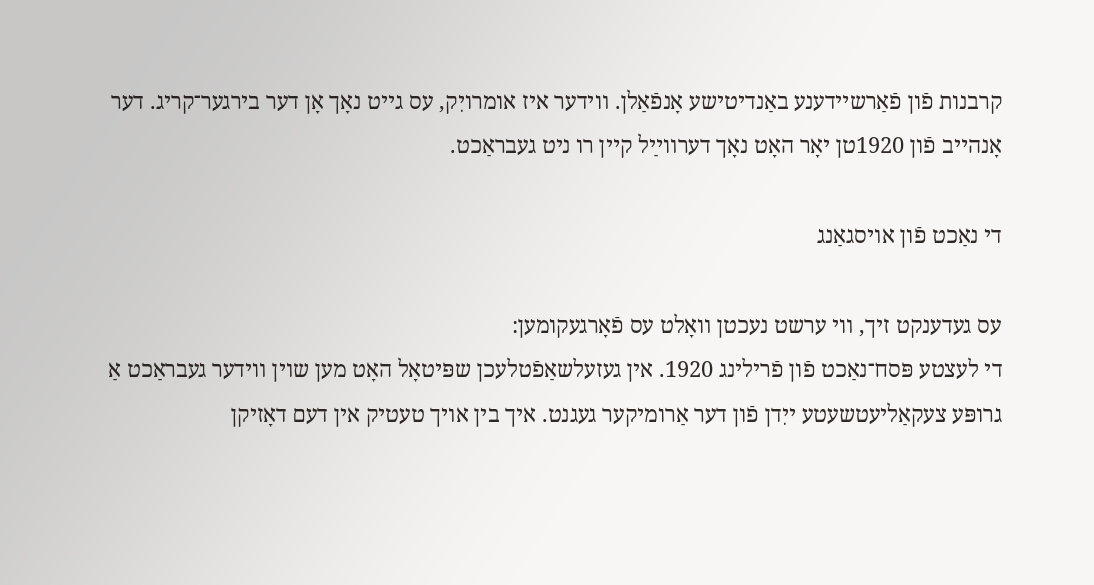קרבנות פֿון פֿאַרשײדענע באַנדיטישע אָנפֿאַלן. װידער איז אומרויִק, עס גייט נאָך אָן דער בירגער־קריג. דער אָנהײב פֿון 1920טן יאָר האָט נאָך דערװײַל קײן רו ניט געבראַכט.

די נאַכט פֿון אױסגאַנג

עס געדענקט זיך, װי ערשט נעכטן װאָלט עס פֿאָרגעקומען:
די לעצטע פּסח־נאַכט פֿון פֿרילינג 1920. אין געזעלשאַפֿטלעכן שפּיטאָל האָט מען שױן װידער געבראַכט אַ גרופּע צעקאַליעטשעטע ייִדן פֿון דער אַרומיקער געגנט. איך בין אױך טעטיק אין דעם דאָזיקן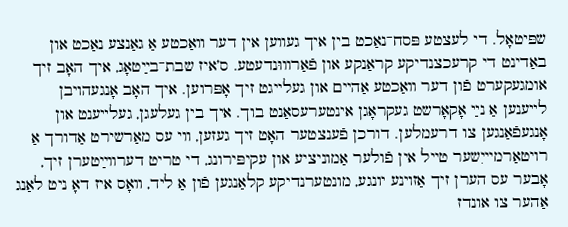שפּיטאָל. די לעצטע פּסח־נאַכט בין איך געװען אין דער װאַכטע אַ גאַנצע נאַכט און באַדינט די קרעכצנדיקע קראַנקע און פֿאַרװוּנדעטע. ס’איז שבת־בײַטאָג, איך האָב זיך אומגעקערט פֿון דער װאַכטע אַהײם און געלייגט זיך אָפּרוען. איך האָב אָנגעהױבן לײענען אַ נײַ אָקאָרשט געקראָגן אינטערעסאַנט בוך. איך בין געלעגן, געלײענט און אָנגעפֿאַנגען צו דרעמלען. דורכן פֿענצטער האָט זיך געזען, װי עס מאַרשירט אַדורך אַ רױטאַרמײיִשער טײל אין פֿולער אַמוניציע און עקיפּירונג, די טריט דערװײַטערן זיך, אָבער עס הערן זיך אַזױנע יונגע, מונטערנדיקע קלאַנגען פֿון אַ ליד, װאָס איז דאָ ניט לאַנג אַהער צו אונדז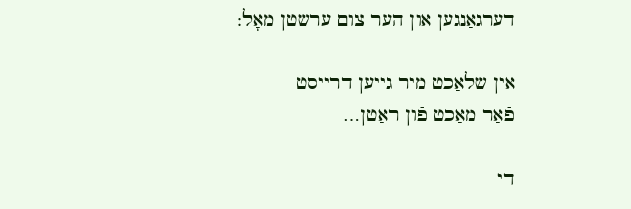דערגאַנגען און הער צום ערשטן מאָל:

אין שלאַכט מיר גייען דרייסט
פֿאַר מאַכט פֿון ראַטן…

די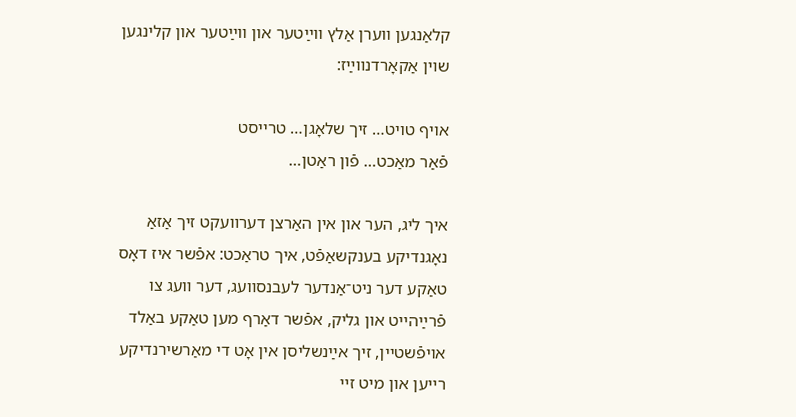קלאַנגען װערן אַלץ װײַטער און װײַטער און קלינגען שױן אַקאָרדנװײַז:

אויף טויט… זיך שלאָגן… טרייסט
פֿאַר מאַכט… פֿון ראַטן…

איך ליג, הער און אין האַרצן דערװעקט זיך אַזאַ נאָגנדיקע בענקשאַפֿט, איך טראַכט: אפֿשר איז דאָס טאַקע דער ניט־אַנדער לעבנסװעג, דער װעג צו פֿרײַהײט און גליק, אפֿשר דאַרף מען טאַקע באַלד אױפֿשטײן, זיך אײַנשליסן אין אָט די מאַרשירנדיקע רײען און מיט זײ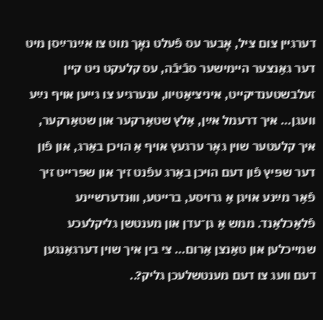דערגײן צום ציל, אָבער עס פֿעלט נאָך מוט צו אײַנרײַסן מיט דער גאַנצער הײמישער סבֿיבֿה, עס קלעקט ניט קײן זעלבשטענדיקײט, איניציאַטיװ, ענערגיע צו גײען אױף נײַע װעגן… איך דרעמל אײַן, אַלץ שטאַרקער און שטאַרקער, איך קלעטער שױן גאָר ערגעץ אױף אַ הױכן באַרג, און פֿון דער שפּיץ פֿון דעם הױכן באַרג עפֿנט זיך און שפּרײט זיך פֿאַר מײַנע אױגן אַ גרױסע, ברײטע, װוּנדערשײנע פֿלאַכלאַנד. ממש אַ גן־עדן און מענטשן גליקלעכע שמײכלען און טאַנצן אַרום… צי בין איך שױן דערגאַנגען דעם װעג צו דעם מענטשלעכן גליק?..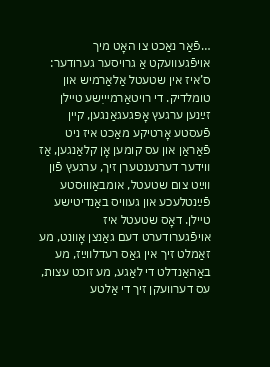…פֿאַר נאַכט צו האָט מיך אױפֿגעװעקט אַ גרױסער גערודער: ס’איז אין שטעטל אַלאַרמיש און טומלדיק. די רױטאַרמײיִשע טײלן זײַנען ערגעץ אָפּגעגאַנגען, קײן פֿעסטע אָרטיקע מאַכט איז ניט פֿאַראַן און עס קומען אָן קלאַנגען, אַז װידער דערנענטערן זיך, ערגעץ פֿון װײַט צום שטעטל, אומבאַװוּסטע פֿײַנטלעכע און געװיס באַנדיטישע טײלן. דאָס שטעטל איז אױפֿגערודערט דעם גאַנצן אָװנט, מע זאַמלט זיך אין גאַס רעדלװײַז, מע באַהאַנדלט די לאַגע, מע זוכט עצות, עס דערװעקן זיך די אַלטע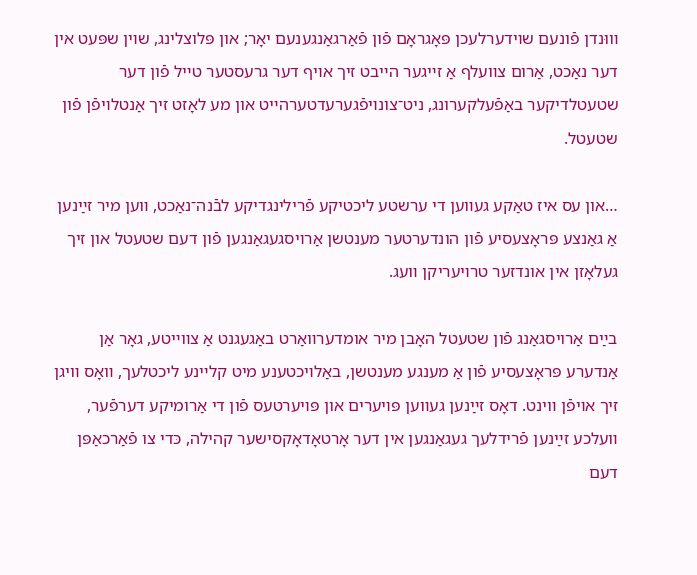װוּנדן פֿונעם שױדערלעכן פּאָגראָם פֿון פֿאַרגאַנגענעם יאָר; און פּלוצלינג, שױן שפּעט אין דער נאַכט, אַרום צװעלף אַ זײגער הײבט זיך אױף דער גרעסטער טײל פֿון דער שטעטלדיקער באַפֿעלקערונג, ניט־צונױפֿגערעדטערהײט און מע לאָזט זיך אַנטלױפֿן פֿון שטעטל.

…און עס איז טאַקע געװען די ערשטע ליכטיקע פֿרילינגדיקע לבֿנה־נאַכט, װען מיר זײַנען אַ גאַנצע פּראָצעסיע פֿון הונדערטער מענטשן אַרױסגעגאַנגען פֿון דעם שטעטל און זיך געלאָזן אין אונדזער טרױעריקן װעג.

בײַם אַרויסגאַנג פֿון שטעטל האָבן מיר אומדערװאַרט באַגעגנט אַ צװײטע, גאָר אַן אַנדערע פּראָצעסיע פֿון אַ מענגע מענטשן, באַלױכטענע מיט קלײנע ליכטלעך, װאָס װיגן זיך אױפֿן װינט. דאָס זײַנען געװען פּױערים און פּױערטעס פֿון די אַרומיקע דערפֿער, װעלכע זײַנען פֿרידלעך געגאַנגען אין דער אָרטאָדאָקסישער קהילה, כּדי צו פֿאַרכאַפּן דעם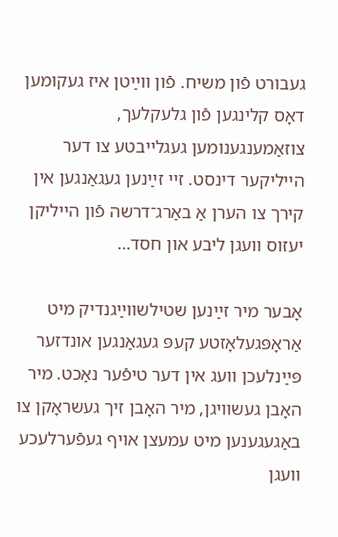געבורט פֿון משיח. פֿון װײַטן איז געקומען דאָס קלינגען פֿון גלעקלעך, צוזאַמענגענומען געגלײבטע צו דער הײליקער דינסט. זיי זײַנען געגאַנגען אין קירך צו הערן אַ באַרג־דרשה פֿון הײליקן יעזוס וועגן ליבע און חסד…

אָבער מיר זײַנען שטילשװײַגנדיק מיט אַראָפּגעלאָזטע קעפּ געגאַנגען אונדזער פּײַנלעכן װעג אין דער טיפֿער נאַכט. מיר האָבן געשװיגן, מיר האָבן זיך געשראָקן צו באַגעגענען מיט עמעצן אױף געפֿערלעכע װעגן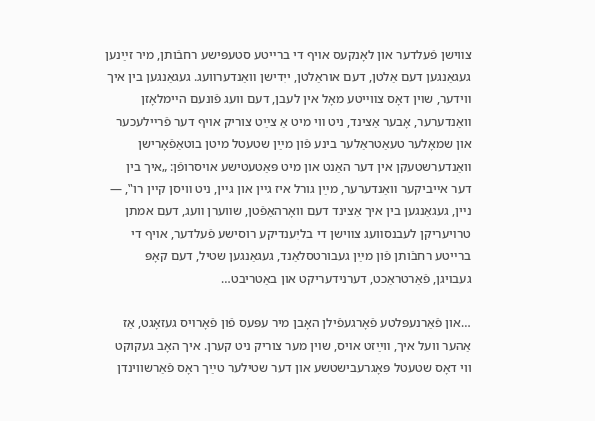צװישן פֿעלדער און לאָנקעס אױף די ברײטע סטעפּישע רחבֿותן, מיר זײַנען געגאַנגען דעם אַלטן, דעם אוראַלטן, ייִדישן װאַנדערװעג. געגאַנגען בין איך װידער, שױן דאָס צװײטע מאָל אין לעבן, דעם װעג פֿונעם הײמלאָזן װאַנדערער, אָבער אַצינד, ניט װי מיט אַ צײַט צוריק אױף דער פֿרײלעכער און שמאָלער טעאַטראַלער בינע פֿון מײַן שטעטל מיטן בוטאַפֿאָרישן װאַנדערשטעקן אין דער האַנט און מיט פּאַטעטישע אױסרופֿן: „איך בין דער אײביקער װאַנדערער, מײַן גורל איז גײן און גײן, ניט װיסן קײן רו‟, — נײן, געגאַנגען בין איך אַצינד דעם װאָרהאַפֿטן, שװערן װעג, דעם אמתן טרױעריקן לעבנסװעג צװישן די בליִענדיקע רוסישע פֿעלדער, אױף די ברײטע רחבֿותן פֿון מײַן געבורטסלאַנד, געגאַנגען שטיל, דעם קאָפּ געבױגן, פֿאַרטראַכט, דערנידעריקט און באַטריבט…

…און פֿאַרנעפּלטע פֿאָרגעפֿילן האָבן מיר עפּעס פֿון פֿאָרױס געזאָגט, אַז אַהער װעל איך, װײַזט אױס, שױן מער צוריק ניט קערן. איך האָב געקוקט ווי דאָס שטעטל פּאָגרעבישטשע און דער שטילער טײַך ראָס פֿאַרשווינדן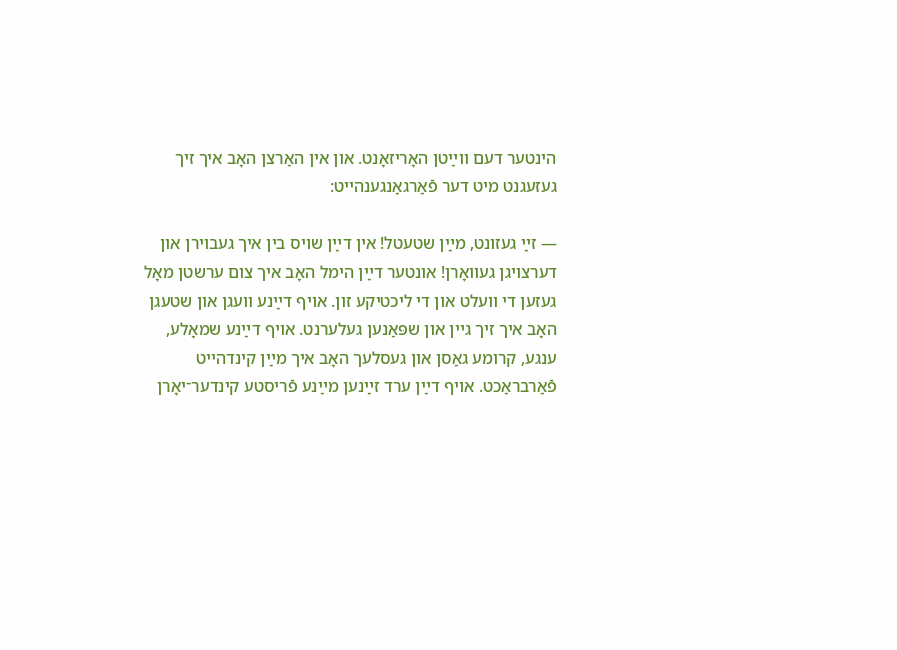הינטער דעם ווײַטן האָריזאָנט. און אין האַרצן האָב איך זיך געזעגנט מיט דער פֿאַרגאַנגענהייט:

— זײַ געזונט, מײַן שטעטל! אין דײַן שױס בין איך געבוירן און דערצויגן געוואָרן! אונטער דײַן הימל האָב איך צום ערשטן מאָל געזען די וועלט און די ליכטיקע זון. אױף דײַנע װעגן און שטעגן האָב איך זיך גײן און שפּאַנען געלערנט. אויף דײַנע שמאָלע, ענגע, קרומע גאַסן און געסלעך האָב איך מײַן קינדהייט פֿאַרבראַכט. אױף דײַן ערד זײַנען מײַנע פֿריסטע קינדער־יאָרן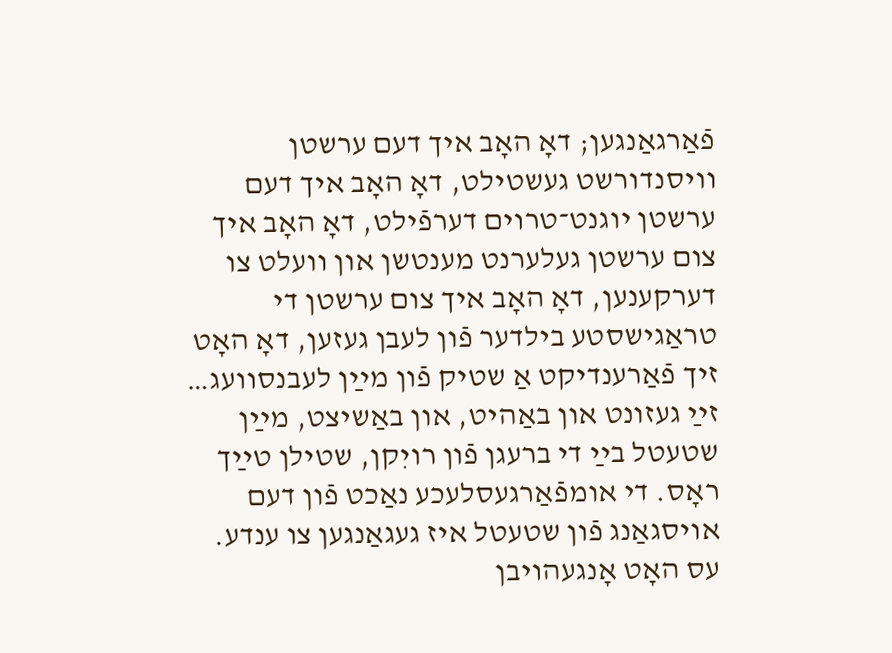פֿאַרגאַנגען; דאָ האָב איך דעם ערשטן װיסנדורשט געשטילט, דאָ האָב איך דעם ערשטן יוגנט־טרױם דערפֿילט, דאָ האָב איך צום ערשטן געלערנט מענטשן און װעלט צו דערקענען, דאָ האָב איך צום ערשטן די טראַגישסטע בילדער פֿון לעבן געזען, דאָ האָט זיך פֿאַרענדיקט אַ שטיק פֿון מײַן לעבנסװעג… זײַ געזונט און באַהיט, און באַשיצט, מײַן שטעטל בײַ די ברעגן פֿון רויִקן, שטילן טײַך ראָס. די אומפֿאַרגעסלעכע נאַכט פֿון דעם אױסגאַנג פֿון שטעטל איז געגאַנגען צו ענדע. עס האָט אָנגעהױבן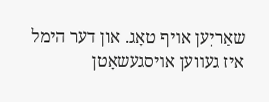שאַריִען אױף טאָג. און דער הימל איז געװען אױסגעשאָטן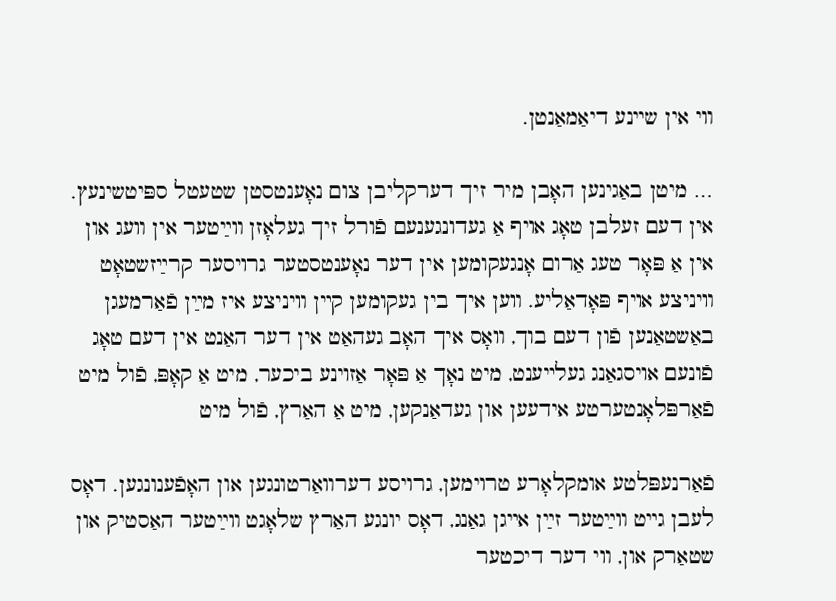װי אין שײנע דיאַמאַנטן.

… מיטן באַגינען האָבן מיר זיך דערקליבן צום נאָענטסטן שטעטל ספּיטשינעץ. אין דעם זעלבן טאָג אױף אַ געדונגענעם פֿורל זיך געלאָזן װײַטער אין װעג און אין אַ פּאָר טעג אַרום אָנגעקומען אין דער נאָענטסטער גרױסער קרײַזשטאָט װיניצע אױף פּאָדאַליע. װען איך בין געקומען קײן װיניצע איז מײַן פֿאַרמעגן באַשטאַנען פֿון דעם בוך, װאָס איך האָב געהאַט אין דער האַנט אין דעם טאָג פֿונעם אױסגאַנג געלײענט, מיט נאָך אַ פּאָר אַזױנע ביכער, מיט אַ קאָפּ, פֿול מיט פֿאַרפּלאָנטערטע אידעען און געדאַנקען, מיט אַ האַרץ, פֿול מיט

פֿאַרנעפּלטע אומקלאָרע טרױמען, גרױסע דערװאַרטונגען און האָפֿענונגען. דאָס לעבן גײט װײַטער זײַן אײגן גאַנג, דאָס יונגע האַרץ שלאָגט װײַטער האַסטיק און שטאַרק און, װי דער דיכטער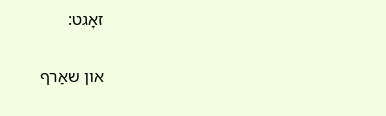זאָגט:

און שאַרף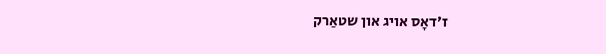ז׳דאָס אויג און שטאַרק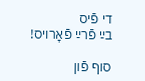די פֿיס
בײַ פֿרײַ פֿאָרויס!

סוף פֿון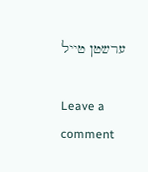ערשטן טייל

Leave a comment